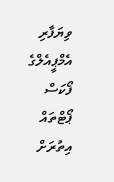ވިޔަފާރި
އެމްޕީއެލްގެ ފޯކަސް ޕޯޓްތައް އިތުރަށް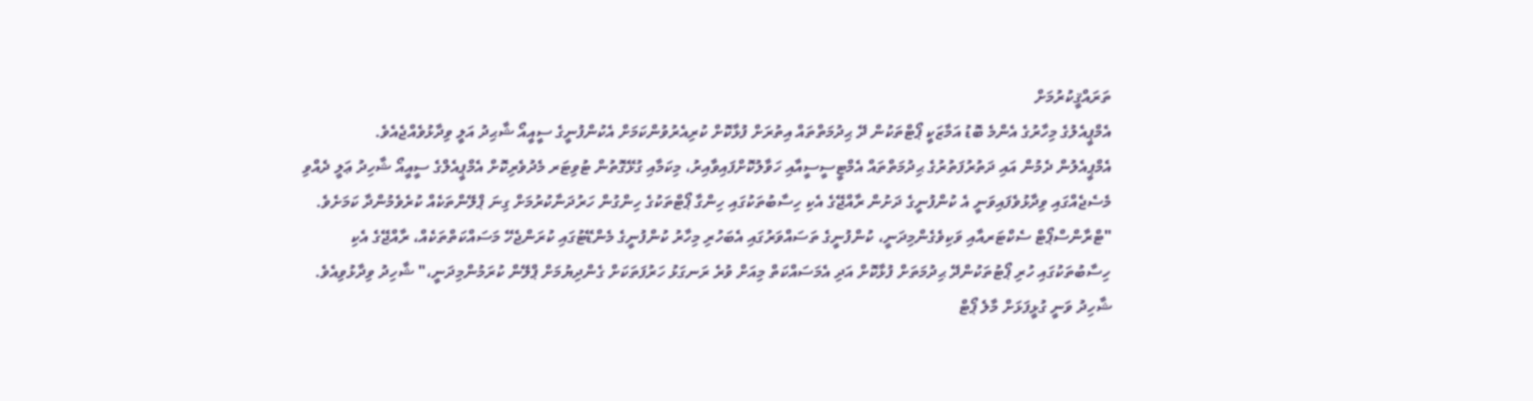ތަރައްޤީކުރުމަށް
އެމްޕީއެލުގެ މިހާރުގެ އެންމެ ބޮޑު އަމާޒަކީ ޕޯޓްތަކުން ދޭ ޙިދުމަތްތައް އިތުރަށް ފުޅާކޮށް ކުރިއެރުވުންކަމަށް އެކުންފުނީގެ ސީއީއޯ ޝާޙިދު އަލީ ވިދާޅުވެއްޖެއެވެ.
އެމްޕީއެލުން ދެމުން އައި ދަތުރުފަތުރުގެ ޙިދުމަތްތައް އެމްޓީސީސީއާއި ހަވާލުކޮށްފައިވާއިރު، މިކަމާއި ގުޅޭގޮތުން ޓުވިޓަރ މެދުވެރިކޮށް އެމްޕީއެލްގެ ސީއީއޯ ޝާހިދު ޢަލީ ދެއްވި މެސެޖެއްގައި ވިދާޅުވެފައިވަނީ އެ ކުންފުނީގެ ދަށުން ރާއްޖޭގެ އެކި ހިސާބުތަކުގައި ހިންގާ ޕޯޓްތަކުގެ ހިންގުން ހަރުދަނާކުރުމަށް ގިނަ ޕްލޭންތަކެއް ކުރެވެމުންދާ ކަމަށެވެ.
"ޓްރާންސްޕޯޓް ސެކްޓަރއާއި ވަކިވެގެންމިދަނީ، ކުންފުނީގެ ތަސައްވަރުގައި އެބަހުރި މިހާރު ކުންފުނީގެ މެންޑޭޓުގައި ކުރަންޖެހޭ މަސައްކަތްތަކެއް، ރާއްޖޭގެ އެކި ހިސާބުތަކުގައި ހުރި ޕޯޓުތަކުންދޭ ޙިދުމަތަށް ފުޅާކޮށް އަދި އެމަސައްކަތް މިއަށް ވުރެ ރަނގަޅު ހަރުފަތަކަށް ގެންދިޔުމަށް ޕްލޭން ކުރަމުންމިދަނީ،" ޝާހިދު ވިދާޅުވިއެވެ.
ޝާހިދު ވަނީ ގުޅީފަޅަށް މާލެ ޕޯޓް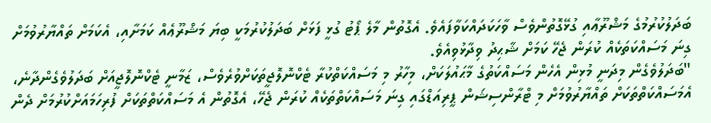ބަދަލުކުރުމުގެ މަޝްރޫޢާއި ގުޅޭގޮތުންވެސް ވާހަކަދައްކަވާފައެވެ. އެގޮތުން މާލެ ޕޯޓު ގުޅީ ފަޅަށް ބަދަލުކުރުމަކީ ބިޔަ މަޝްރޫޢެއް ކަމަށާއި، އެކަމަށް ތައްޔާރުވުމަށް ގިނަ މަސައްކަތަކެއް ކުރަން ޖެހޭ ކަމަށް ޝާޙިދު ވިދާޅުވިއެވެ.
"ބަދަލުވެގެން މިދަނީ މުޅިން އެހެން މަސައްކަތުގެ މާޙައުލަކަށް، މިހާރު މި މަސައްކަތްކުރާ ޓެކްނޮލޮޖީތަކަށްވުރެވެސް، ޒަމާނީ ޓެކްނޮލޮޖީއަށް ބަދަލުވެގެންދާނެ، އެމަސައްކަތްތަކަށް ތައްޔާރުވުމަށް މި ޓްރާންސިޝަން ޕީރިއަޑްގައި ގިނަ މަސައްކަތްތަކެއް ކުރަން ޖެހޭ، އެގޮތުން އެ މަސައްކަތްތަކަށް ފުރިހަމައަށްކުރުމަށް ދެން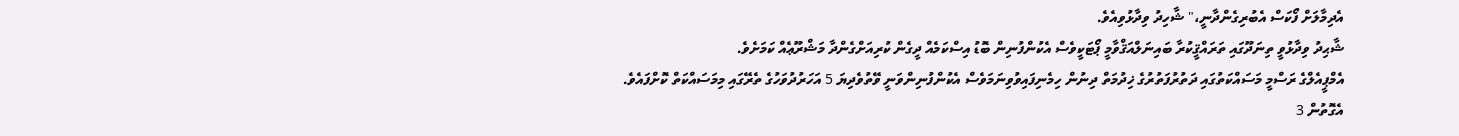އެދިމާލަށް ފޯކަސް އެބުރިގެންދާނީ،" ޝާހިދު ވިދާޅުވިއެވެ.
ޝާޙިދު ވިދާޅުވީ ތިނަދޫގައި ތަރައްޤީކުރާ ބައިނަލްއަޤްވާމީ ޕޯޓަކީވެސް އެކުންފުނިން ބޮޑު އިސްކަމެއް ދީގެން ކުރިއަށްގެންދާ މަޝްރޫޢެއް ކަމަށެވެ.
އެމްޕީއެލްގެ ރަސްމީ މަސައްކަތުގައި ދަތުރުފަތުރުގެ ޚިދުމަތް ދިނުން ހިމެނިފައިވުވިނަމަވެސް އެކުންފުނިންވަނީ ވޭތުވެދިޔަ 5 އަހަރުދުވަހުގެ ތެރޭގައި މިމަސައްކަތް ކޮށްފައެވެ. އެގޮތުން 3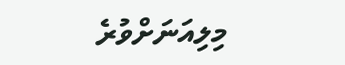މިލިއަނަށްވުރެ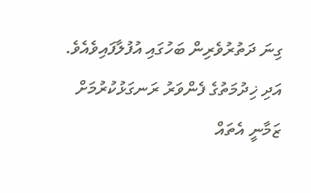ގިނަ ދަތުރުވެރިން ބަހުގައި އުފުލާފައިވެއެވެ. އަދި ޚިދުމަތުގެ ފެންވަރު ރަނގަޅުކުރުމަށް ޒަމާނީ އެތައް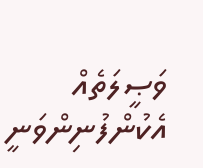ވަޞީލަތެއް އެކުންފުނިންވަނީ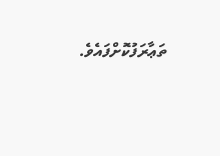ތަޢާރަފުކޮށްފައެވެ.